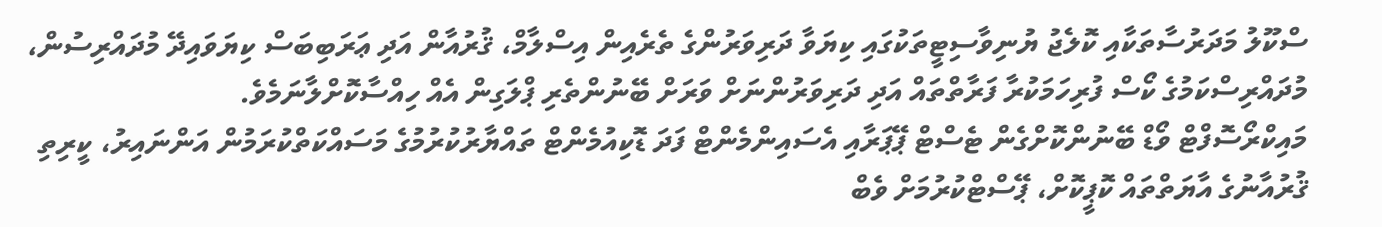ސްކޫލު މަދަރުސާތަކާއި ކޮލެޖު ޔުނިވާސިޓީތަކުގައި ކިޔަވާ ދަރިވަރުންގެ ތެރެއިން އިސްލާމް، ޤުރުއާން އަދި ޢަރަބިބަސް ކިޔަވައިދޭ މުދައްރިސުން، މުދައްރިސްކަމުގެ ކޯސް ފުރިހަމަކުރާ ފަރާތްތައް އަދި ދަރިވަރުންނަށް ވަރަށް ބޭނުންތެރި ޕްލަގިން އެއް ހިއްސާކޮށްލާނަމެވެ.
މައިކްރޯސޮފްޓް ވޯޑް ބޭނުންކޮށްގެން ޓެސްޓް ޕޭޕަރާއި އެސައިންމެންޓް ފަދަ ޑޮކިއުމެންޓް ތައްޔާރުކުރުމުގެ މަސައްކަތްކުރަމުން އަންނައިރު، ކީރިތި ޤުރުއާނުގެ އާޔަތްތައް ކޮޕީކޮށް، ޕޭސްޓްކުރުމަށް ވެބް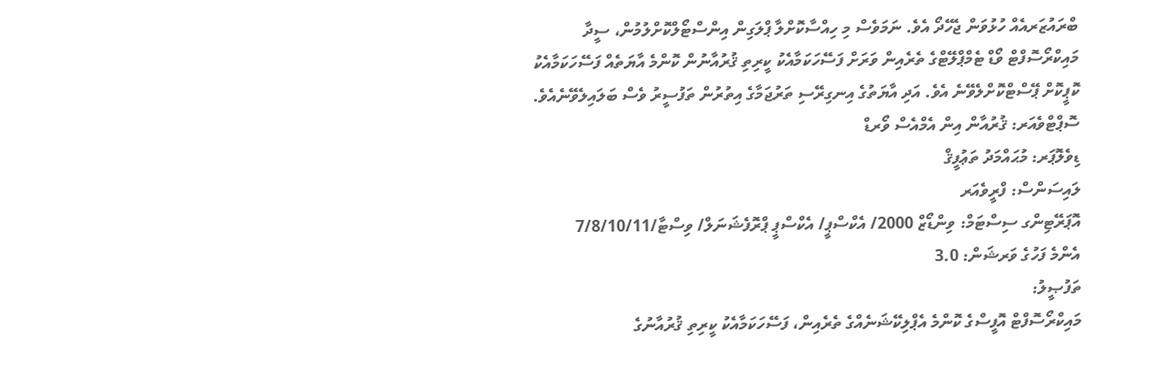ބްރައުޒަރއެއް ހުޅުވަން ޖެހޭދޯ އެވެ. ނަމަވެސް މި ހިއްސާކޮށްލާ ޕްލަގިން އިންސްޓޯލްކޮށްލުމުން، ސީދާ މައިކްރޯސޮފްޓް ވޯޑް ޓެމްޕްލޭޓްގެ ތެރެއިން ވަރަށް ފަސޭހަކަމާއެކު ކީރިތި ޤުރުއާނުން ކޮންމެ އާޔަތެއް ފަސޭހަކަމާއެކު ކޮޕީކޮށް ޕޭސްޓްކޮށްލެވޭނެ އެވެ. އަދި އާޔަތުގެ އިނގިރޭސި ތަރުޖަމާގެ އިތުރުން ތަފުސީރު ވެސް ބަލައިލެވޭނެއެވެ.
ސޮޕްޓްވެއަރ: ޤުރުއާން އިން އެމްއެސް ވޯރޑް
ޑިވެލޮޕަރ: މުޙައްމަދު ތަޢުފީޤް
ލައިސަންސް: ފްރީވެއަރ
އޮޕަރޭޓިންގ ސިސްޓަމް: ވިންޑޯޒް 2000/ އެކްސްޕީ/ އެކްސްޕީ ޕްރޮފެޝަނަލް/ ވިސްޓާ/7/8/10/11
އެންމެ ފަހުގެ ވަރޝަން: 3.0
ތަފުޞީލު:
މައިކްރޯސޮފްޓް އޮފީސްގެ ކޮންމެ އެޕްލިކޭޝަނެއްގެ ތެރެއިން، ފަސޭހަކަމާއެކު ކީރިތި ޤުރުއާނުގެ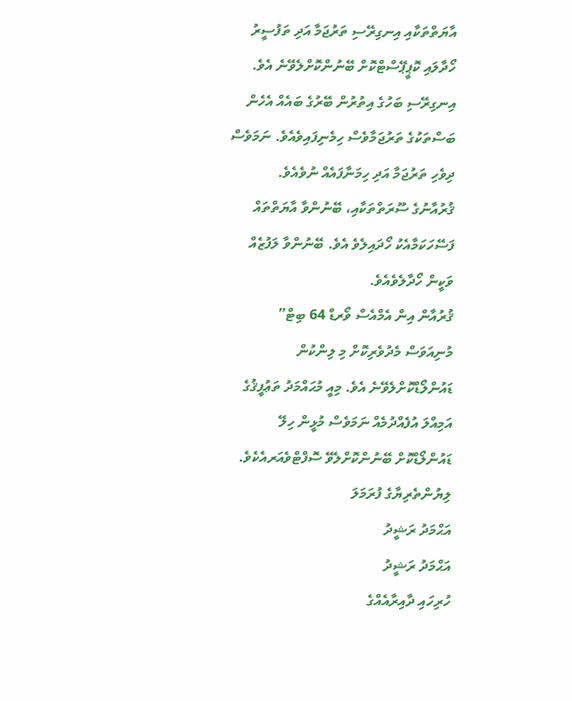އާޔަތްތަކާއި އިނގިރޭސި ތަރުޖަމާ އަދި ތަފުސީރު ހޯދާލައި ކޮޕީޕޭސްޓްކޮށް ބޭނުންކޮށްލެވޭނެ އެވެ. އިނގިރޭސި ބަހުގެ އިތުރުން ބޭރުގެ ބައެއް އެހެން ބަސްތަކުގެ ތަރުޖަމާވެސް ހިމެނިފައިވެއެވެ. ނަމަވެސް ދިވެހި ތަރުޖަމާ އަދި ހިމަނާފައެއް ނުވެއެވެ.
ޤުރުއާނުގެ ސޫރަތްތަކާއި، ބޭނުންވާ އާޔަތްތައް ފަސޭހަކަމާއެކު ހޯދައިލެވެ އެވެ. ބޭނުންވާ ލަފުޒެއް ވަކީން ހޯދާލެވެއެވެ.
ޤުރުއާން އިން އެމްއެސް ވޯރޑް 64 ބިޓް” މުނިއަވަސް މެދުވެރިކޮށް މި ލިންކުން ޑައުންލޯޑްކޮށްލެވޭނެ އެވެ. މިއީ މުޙައްމަދު ތަޢުފީޤުގެ އަމިއްލަ އުފެއްދުމެއް ނަމަވެސް މުޅީން ހިލޭ ޑައުންލޯޑްކޮށް ބޭނުންކޮށްލެވޭ ސޮފްޓްވެއަރއެކެވެ.
ލިޔުންތެރިޔާގެ ފުރަމަލަ
އަޙްމަދު ރަޝީދު
އަޙްމަދު ރަޝީދު
ހުރިހައި ދާއިރާއެއްގެ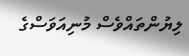ލިޔުންތައްވެސް މުނިއަވަސްގެ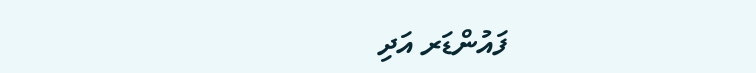ފައުންޑަރ އަދި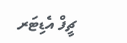ޗީފް އެޑިޓަރ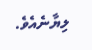ލިޔާނެއެވެ.